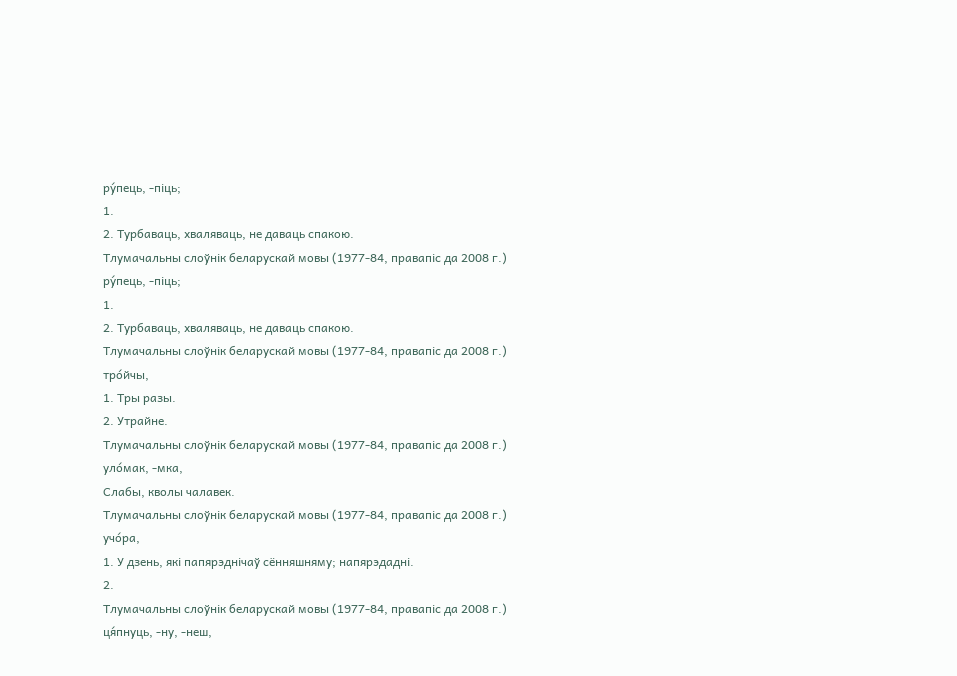ру́пець, ‑піць;
1.
2. Турбаваць, хваляваць, не даваць спакою.
Тлумачальны слоўнік беларускай мовы (1977-84, правапіс да 2008 г.)
ру́пець, ‑піць;
1.
2. Турбаваць, хваляваць, не даваць спакою.
Тлумачальны слоўнік беларускай мовы (1977-84, правапіс да 2008 г.)
тро́йчы,
1. Тры разы.
2. Утрайне.
Тлумачальны слоўнік беларускай мовы (1977-84, правапіс да 2008 г.)
уло́мак, ‑мка,
Слабы, кволы чалавек.
Тлумачальны слоўнік беларускай мовы (1977-84, правапіс да 2008 г.)
учо́ра,
1. У дзень, які папярэднічаў сённяшняму; напярэдадні.
2.
Тлумачальны слоўнік беларускай мовы (1977-84, правапіс да 2008 г.)
ця́пнуць, ‑ну, ‑неш,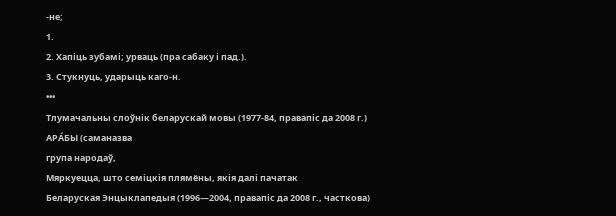‑не;
1.
2. Хапіць зубамі; урваць (пра сабаку і пад.).
3. Стукнуць, ударыць каго‑н.
•••
Тлумачальны слоўнік беларускай мовы (1977-84, правапіс да 2008 г.)
АРА́БЫ (саманазва
група народаў,
Мяркуецца, што семіцкія плямёны, якія далі пачатак
Беларуская Энцыклапедыя (1996—2004, правапіс да 2008 г., часткова)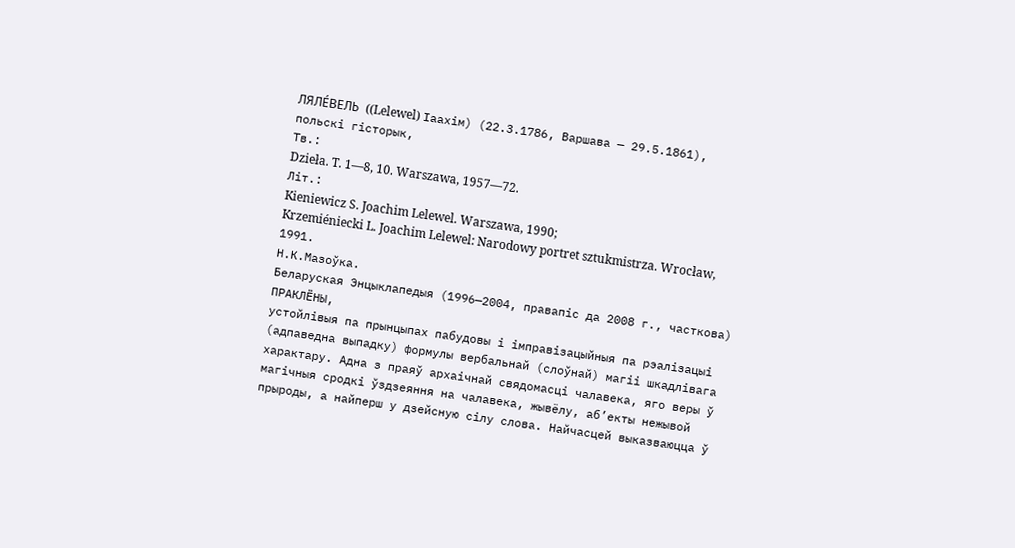ЛЯЛЕ́ВЕЛЬ ((Lelewel) Іаахім) (22.3.1786, Варшава — 29.5.1861),
польскі гісторык,
Тв.:
Dzieła. T. 1—8, 10. Warszawa, 1957—72.
Літ.:
Kieniewicz S. Joachim Lelewel. Warszawa, 1990;
Krzemiéniecki L. Joachim Lelewel: Narodowy portret sztukmistrza. Wrocław, 1991.
Н.К.Мазоўка.
Беларуская Энцыклапедыя (1996—2004, правапіс да 2008 г., часткова)
ПРАКЛЁНЫ,
устойлівыя па прынцыпах пабудовы і імправізацыйныя па рэалізацыі (адпаведна выпадку) формулы вербальнай (слоўнай) магіі шкадлівага характару. Адна з праяў архаічнай свядомасці чалавека, яго веры ў магічныя сродкі ўздзеяння на чалавека, жывёлу, аб’екты нежывой прыроды, а найперш у дзейсную сілу слова. Найчасцей выказваюцца ў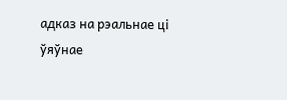адказ на рэальнае ці ўяўнае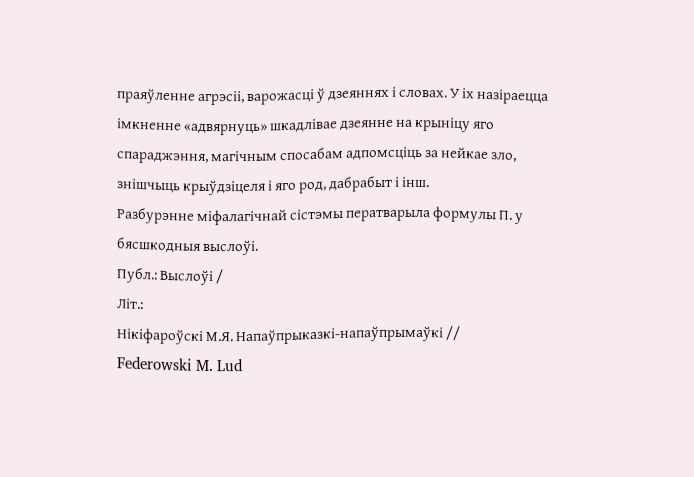праяўленне агрэсіі, варожасці ў дзеяннях і словах. У іх назіраецца імкненне «адвярнуць» шкадлівае дзеянне на крыніцу яго спараджэння, магічным спосабам адпомсціць за нейкае зло, знішчыць крыўдзіцеля і яго род, дабрабыт і інш.
Разбурэнне міфалагічнай сістэмы ператварыла формулы П. у бясшкодныя выслоўі.
Публ.: Выслоўі /
Літ.:
Нікіфароўскі М.Я. Напаўпрыказкі-напаўпрымаўкі //
Federowski M. Lud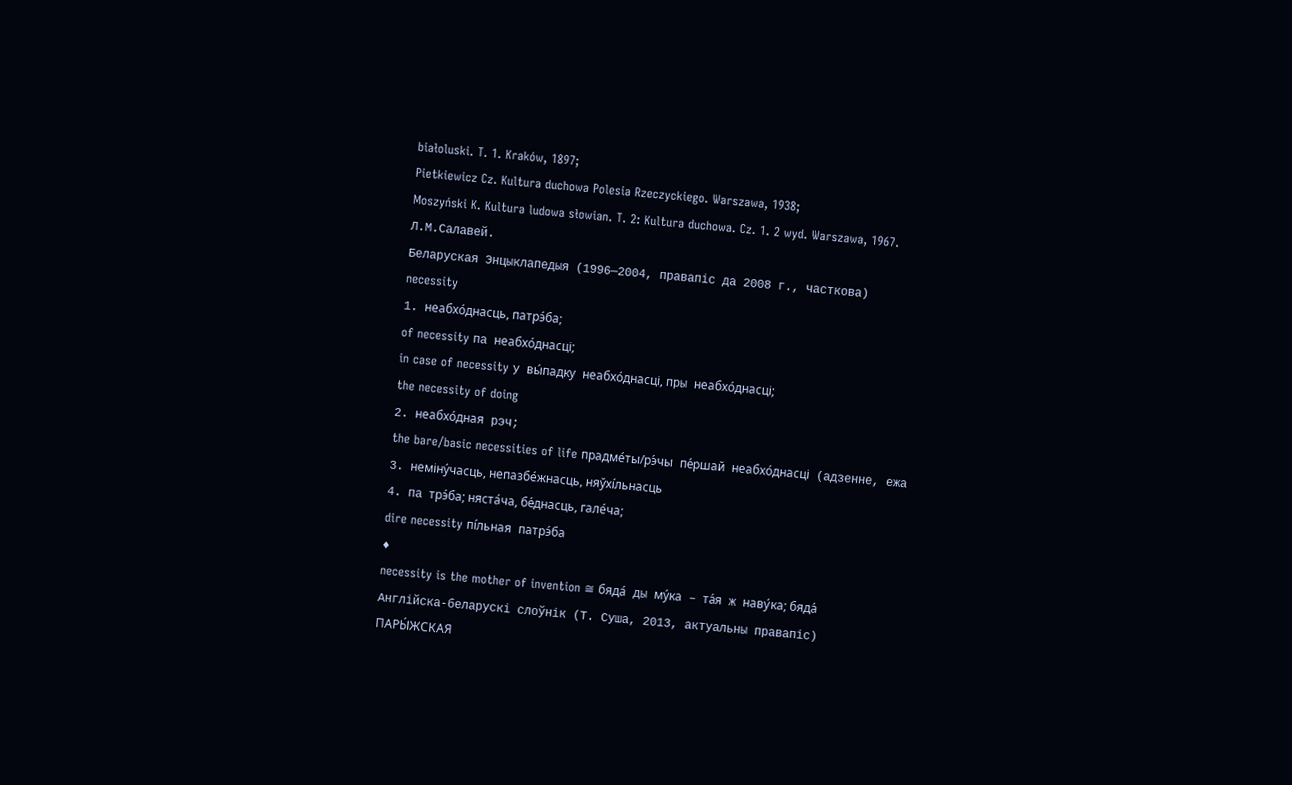białoluski. T. 1. Kraków, 1897;
Pietkiewicz Cz. Kultura duchowa Polesia Rzeczyckiego. Warszawa, 1938;
Moszyński K. Kultura ludowa słowian. T. 2: Kultura duchowa. Cz. 1. 2 wyd. Warszawa, 1967.
Л.М.Салавей.
Беларуская Энцыклапедыя (1996—2004, правапіс да 2008 г., часткова)
necessity
1. неабхо́днасць, патрэ́ба;
of necessity па неабхо́днасці;
in case of necessity у вы́падку неабхо́днасці, пры неабхо́днасці;
the necessity of doing
2. неабхо́дная рэч;
the bare/basic necessities of life прадме́ты/рэ́чы пе́ршай неабхо́днасці (адзенне, ежа
3. неміну́часць, непазбе́жнасць, няўхі́льнасць
4. па трэ́ба; няста́ча, бе́днасць, гале́ча;
dire necessity пі́льная патрэ́ба
♦
necessity is the mother of invention ≅ бяда́ ды му́ка – та́я ж наву́ка; бяда́
Англійска-беларускі слоўнік (Т. Суша, 2013, актуальны правапіс)
ПАРЫ́ЖСКАЯ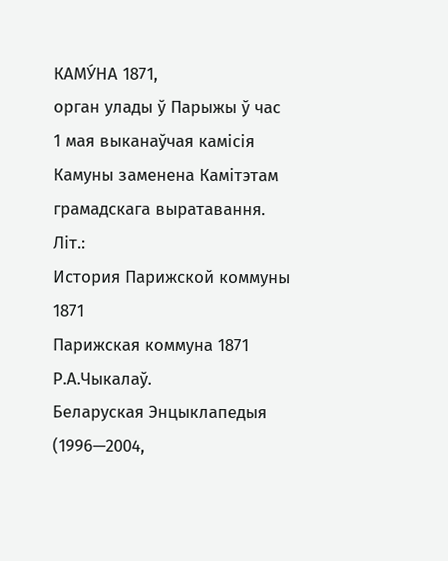КАМУ́НА 1871,
орган улады ў Парыжы ў час
1 мая выканаўчая камісія Камуны заменена Камітэтам грамадскага выратавання.
Літ.:
История Парижской коммуны 1871
Парижская коммуна 1871
Р.А.Чыкалаў.
Беларуская Энцыклапедыя (1996—2004,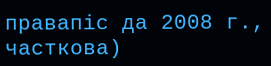правапіс да 2008 г., часткова)